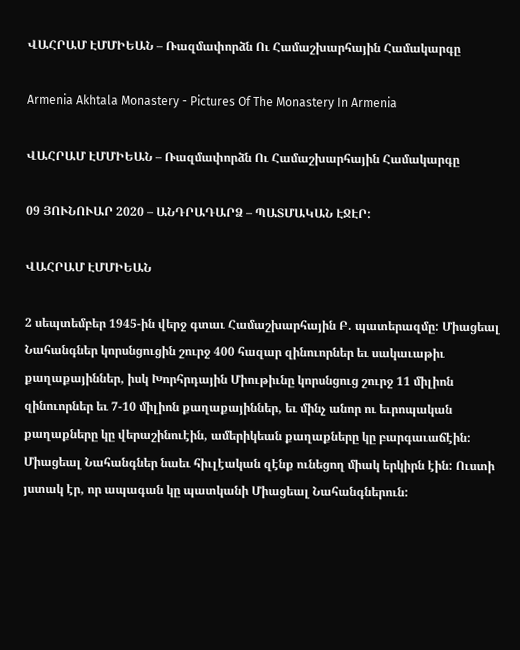ՎԱՀՐԱՄ ԷՄՄԻԵԱՆ – Ռազմափորձն Ու Համաշխարհային Համակարգը

Armenia Akhtala Monastery - Pictures Of The Monastery In Armenia

ՎԱՀՐԱՄ ԷՄՄԻԵԱՆ – Ռազմափորձն Ու Համաշխարհային Համակարգը

09 ՅՈՒՆՈՒԱՐ 2020 – ԱՆԴՐԱԴԱՐՁ – ՊԱՏՄԱԿԱՆ ԷՋԷՐ:

ՎԱՀՐԱՄ ԷՄՄԻԵԱՆ

2 սեպտեմբեր 1945-ին վերջ գտաւ Համաշխարհային Բ. պատերազմը: Միացեալ Նահանգներ կորսնցուցին շուրջ 400 հազար զինուորներ եւ սակաւաթիւ քաղաքայիններ, իսկ Խորհրդային Միութիւնը կորսնցուց շուրջ 11 միլիոն զինուորներ եւ 7-10 միլիոն քաղաքայիններ, եւ մինչ անոր ու եւրոպական քաղաքները կը վերաշինուէին, ամերիկեան քաղաքները կը բարգաւաճէին: Միացեալ Նահանգներ նաեւ հիւլէական զէնք ունեցող միակ երկիրն էին: Ուստի յստակ էր, որ ապագան կը պատկանի Միացեալ Նահանգներուն: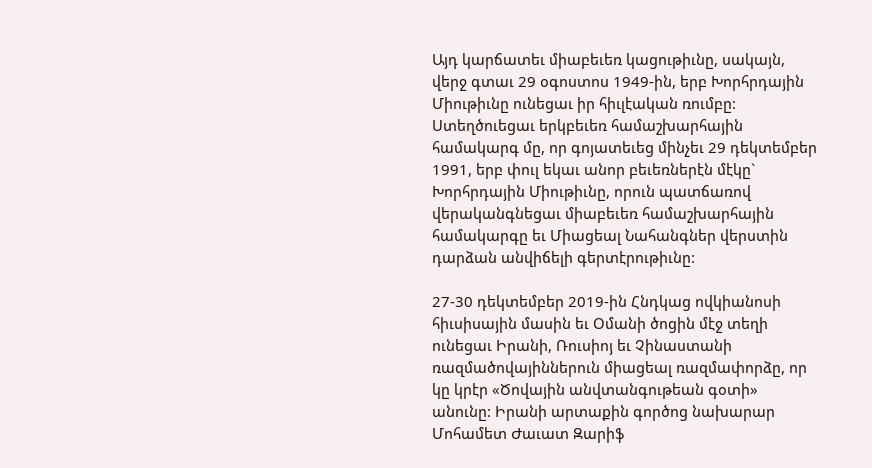Այդ կարճատեւ միաբեւեռ կացութիւնը, սակայն, վերջ գտաւ 29 օգոստոս 1949-ին, երբ Խորհրդային Միութիւնը ունեցաւ իր հիւլէական ռումբը: Ստեղծուեցաւ երկբեւեռ համաշխարհային համակարգ մը, որ գոյատեւեց մինչեւ 29 դեկտեմբեր 1991, երբ փուլ եկաւ անոր բեւեռներէն մէկը` Խորհրդային Միութիւնը, որուն պատճառով վերականգնեցաւ միաբեւեռ համաշխարհային համակարգը եւ Միացեալ Նահանգներ վերստին դարձան անվիճելի գերտէրութիւնը:

27-30 դեկտեմբեր 2019-ին Հնդկաց ովկիանոսի հիւսիսային մասին եւ Օմանի ծոցին մէջ տեղի ունեցաւ Իրանի, Ռուսիոյ եւ Չինաստանի ռազմածովայիններուն միացեալ ռազմափորձը, որ կը կրէր «Ծովային անվտանգութեան գօտի» անունը: Իրանի արտաքին գործոց նախարար Մոհամետ Ժաւատ Զարիֆ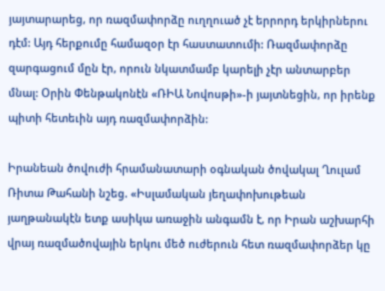յայտարարեց, որ ռազմափորձը ուղղուած չէ երրորդ երկիրներու դէմ: Այդ հերքումը համազօր էր հաստատումի: Ռազմափորձը զարգացում մըն էր, որուն նկատմամբ կարելի չէր անտարբեր մնալ: Օրին Փենթակոնէն «ՌԻԱ Նովոսթի»-ի յայտնեցին, որ իրենք պիտի հետեւին այդ ռազմափորձին:

Իրանեան ծովուժի հրամանատարի օգնական ծովակալ Ղուլամ Ռիտա Թահանի նշեց. «Իսլամական յեղափոխութեան յաղթանակէն ետք ասիկա առաջին անգամն է, որ Իրան աշխարհի վրայ ռազմածովային երկու մեծ ուժերուն հետ ռազմափորձեր կը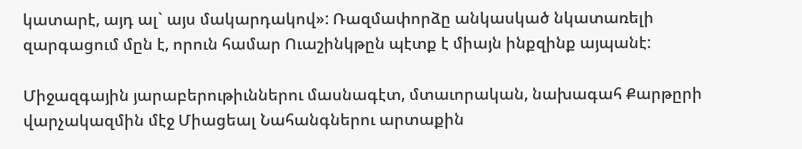կատարէ, այդ ալ` այս մակարդակով»: Ռազմափորձը անկասկած նկատառելի զարգացում մըն է, որուն համար Ուաշինկթըն պէտք է միայն ինքզինք այպանէ:

Միջազգային յարաբերութիւններու մասնագէտ, մտաւորական, նախագահ Քարթըրի վարչակազմին մէջ Միացեալ Նահանգներու արտաքին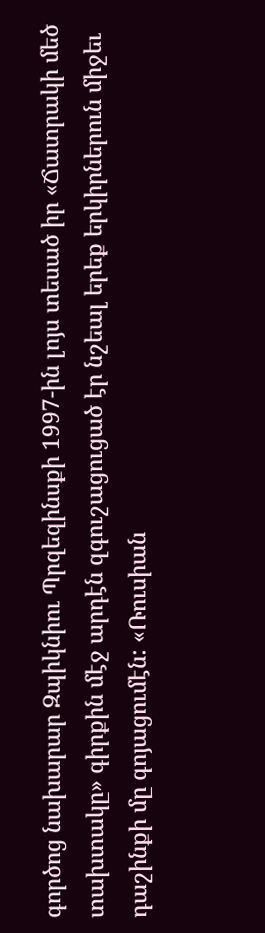գործոց նախարար Զպիկնիու Պրզեզինսքի 1997-ին լոյս տեսած իր «Ճատրակի մեծ տախտակը» գիրքին մէջ արդէն զգուշացուցած էր նշեալ երեք երկիրներուն միջեւ դաշինքի մը գոյացումէն: «Ռուսիան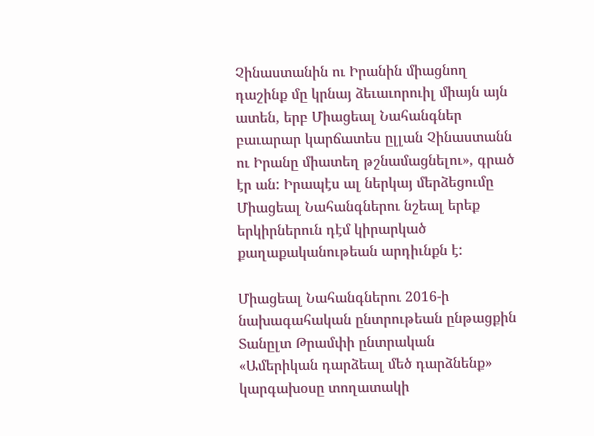Չինաստանին ու Իրանին միացնող դաշինք մը կրնայ ձեւաւորուիլ միայն այն ատեն, երբ Միացեալ Նահանգներ բաւարար կարճատես ըլլան Չինաստանն ու Իրանը միատեղ թշնամացնելու», գրած էր ան: Իրապէս ալ ներկայ մերձեցումը Միացեալ Նահանգներու նշեալ երեք երկիրներուն դէմ կիրարկած քաղաքականութեան արդիւնքն է:

Միացեալ Նահանգներու 2016-ի նախագահական ընտրութեան ընթացքին Տանըլտ Թրամփի ընտրական «Ամերիկան դարձեալ մեծ դարձնենք» կարգախօսը տողատակի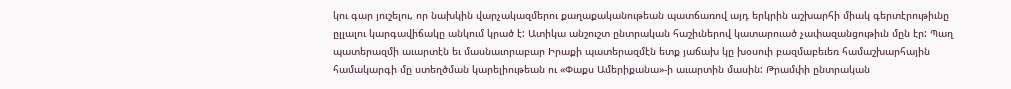կու գար յուշելու, որ նախկին վարչակազմերու քաղաքականութեան պատճառով այդ երկրին աշխարհի միակ գերտէրութիւնը ըլլալու կարգավիճակը անկում կրած է: Ատիկա անշուշտ ընտրական հաշիւներով կատարուած չափազանցութիւն մըն էր: Պաղ պատերազմի աւարտէն եւ մասնաւորաբար Իրաքի պատերազմէն ետք յաճախ կը խօսուի բազմաբեւեռ համաշխարհային համակարգի մը ստեղծման կարելիութեան ու «Փաքս Ամերիքանա»-ի աւարտին մասին: Թրամփի ընտրական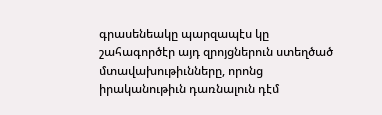գրասենեակը պարզապէս կը շահագործէր այդ զրոյցներուն ստեղծած մտավախութիւնները, որոնց իրականութիւն դառնալուն դէմ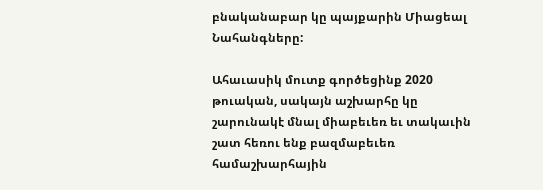բնականաբար կը պայքարին Միացեալ Նահանգները:

Ահաւասիկ մուտք գործեցինք 2020 թուական, սակայն աշխարհը կը շարունակէ մնալ միաբեւեռ եւ տակաւին շատ հեռու ենք բազմաբեւեռ համաշխարհային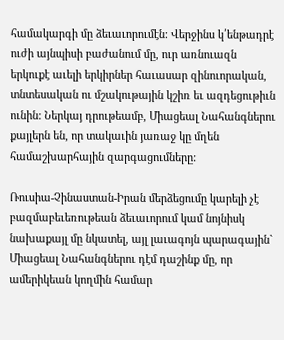համակարգի մը ձեւաւորումէն: Վերջինս կ՛ենթադրէ ուժի այնպիսի բաժանում մը, ուր առնուազն երկուքէ աւելի երկիրներ հաւասար զինուորական, տնտեսական ու մշակութային կշիռ եւ ազդեցութիւն ունին: Ներկայ դրութեամբ, Միացեալ Նահանգներու քայլերն են, որ տակաւին յառաջ կը մղեն համաշխարհային զարգացումները:

Ռուսիա-Չինաստան-Իրան մերձեցումը կարելի չէ բազմաբեւեռութեան ձեւաւորում կամ նոյնիսկ նախաքայլ մը նկատել, այլ լաւագոյն պարագային` Միացեալ Նահանգներու դէմ դաշինք մը, որ ամերիկեան կողմին համար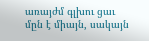առայժմ գլխու ցաւ մըն է միայն, սակայն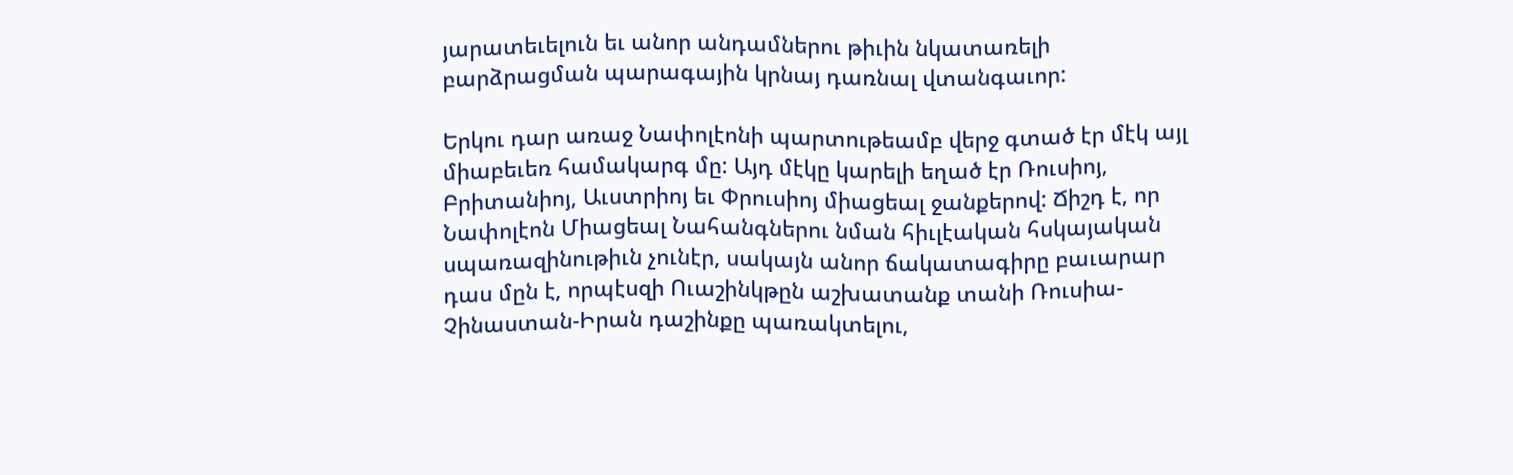յարատեւելուն եւ անոր անդամներու թիւին նկատառելի բարձրացման պարագային կրնայ դառնալ վտանգաւոր:

Երկու դար առաջ Նափոլէոնի պարտութեամբ վերջ գտած էր մէկ այլ միաբեւեռ համակարգ մը: Այդ մէկը կարելի եղած էր Ռուսիոյ, Բրիտանիոյ, Աւստրիոյ եւ Փրուսիոյ միացեալ ջանքերով: Ճիշդ է, որ Նափոլէոն Միացեալ Նահանգներու նման հիւլէական հսկայական սպառազինութիւն չունէր, սակայն անոր ճակատագիրը բաւարար դաս մըն է, որպէսզի Ուաշինկթըն աշխատանք տանի Ռուսիա-Չինաստան-Իրան դաշինքը պառակտելու,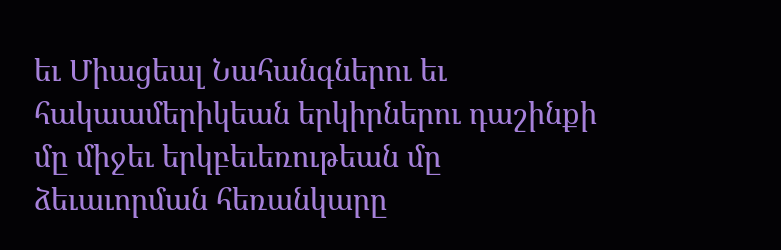եւ Միացեալ Նահանգներու եւ հակաամերիկեան երկիրներու դաշինքի մը միջեւ երկբեւեռութեան մը ձեւաւորման հեռանկարը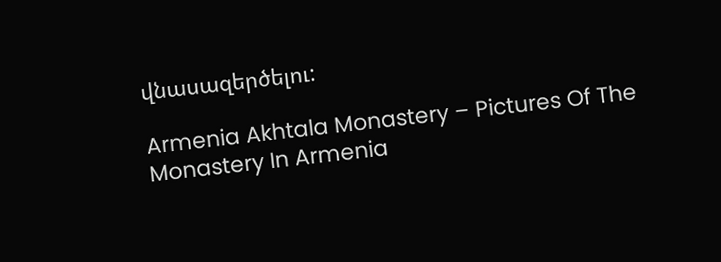վնասազերծելու:

Armenia Akhtala Monastery – Pictures Of The Monastery In Armenia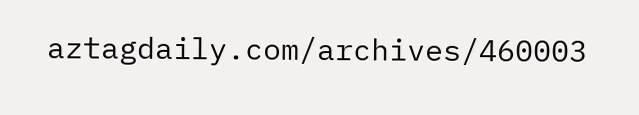aztagdaily.com/archives/460003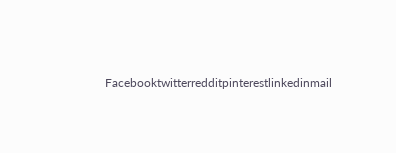Facebooktwitterredditpinterestlinkedinmail